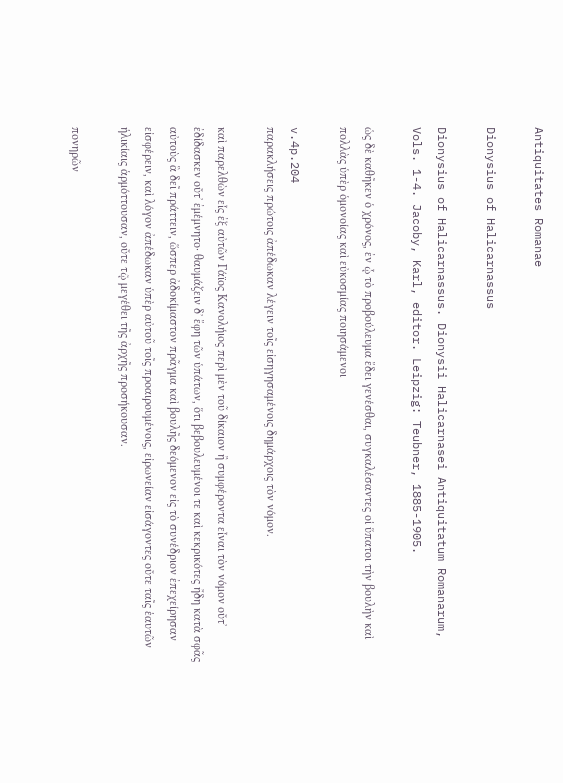Antiquitates Romanae

Dionysius of Halicarnassus

Dionysius of Halicarnassus. Dionysii Halicarnasei Antiquitatum Romanarum, Vols. 1-4. Jacoby, Karl, editor. Leipzig: Teubner, 1885-1905.

ὡς δὲ καθῆκεν ὁ χρόνος, ἐν ᾧ τὸ προβούλευμα ἔδει γενέσθαι, συγκαλέσαντες οἱ ὕπατοι τὴν βουλὴν καὶ πολλὰς ὑπὲρ ὁμονοίας καὶ εὐκοσμίας ποιησάμενοι

v.4p.204
παρακλήσεις πρώτοις ἀπέδωκαν λέγειν τοῖς εἰσηγησαμένοις δημάρχοις τὸν νόμον.

καὶ παρελθὼν εἷς ἐξ αὐτῶν Γάϊος Κανολήιος περὶ μὲν τοῦ δίκαιον ἢ συμφέροντα εἶναι τὸν νόμον οὔτʼ ἐδίδασκεν οὔτʼ ἐμέμνητο· θαυμάζειν δʼ ἔφη τῶν ὑπάτων, ὅτι βεβουλευμένοι τε καὶ κεκρικότες ἤδη κατὰ σφᾶς αὐτοὺς ἃ δεῖ πράττειν, ὥσπερ ἀδοκίμαστον πρᾶγμα καὶ βουλῆς δεόμενον εἰς τὸ συνέδριον ἐπεχείρησαν εἰσφέρειν, καὶ λόγον ἀπέδωκαν ὑπὲρ αὐτοῦ τοῖς προαιρουμένοις, εἰρωνείαν εἰσάγοντες οὔτε ταῖς ἑαυτῶν ἡλικίαις ἁρμόττουσαν, οὔτε τῷ μεγέθει τῆς ἀρχῆς προσήκουσαν.

πονηρῶν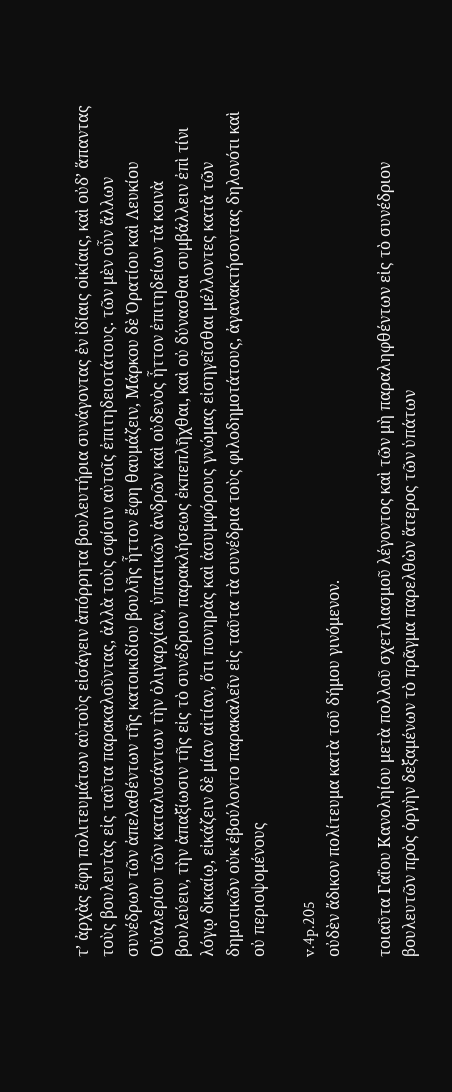τʼ ἀρχὰς ἔφη πολιτευμάτων αὐτοὺς εἰσάγειν ἀπόρρητα βουλευτήρια συνάγοντας ἐν ἰδίαις οἰκίαις, καὶ οὐδʼ ἅπαντας τοὺς βουλευτὰς εἰς ταῦτα παρακαλοῦντας, ἀλλὰ τοὺς σφίσιν αὐτοῖς ἐπιτηδειοτάτους. τῶν μὲν οὖν ἄλλων συνέδρων τῶν ἀπελαθέντων τῆς κατοικιδίου βουλῆς ἧττον ἔφη θαυμάζειν, Μάρκου δὲ Ὁρατίου καὶ Λευκίου Οὐαλερίου τῶν καταλυσάντων τὴν ὀλιγαρχίαν, ὑπατικῶν ἀνδρῶν καὶ οὐδενὸς ἧττον ἐπιτηδείων τὰ κοινὰ βουλεύειν, τὴν ἀπαξίωσιν τῆς εἰς τὸ συνέδριον παρακλήσεως ἐκπεπλῆχθαι, καὶ οὐ δύνασθαι συμβάλλειν ἐπὶ τίνι λόγῳ δικαίῳ, εἰκάζειν δὲ μίαν αἰτίαν, ὅτι πονηρὰς καὶ ἀσυμφόρους γνώμας εἰσηγεῖσθαι μέλλοντες κατὰ τῶν δημοτικῶν οὐκ ἐβούλοντο παρακαλεῖν εἰς ταῦτα τὰ συνέδρια τοὺς φιλοδημοτάτους, ἀγανακτήσοντας δηλονότι καὶ οὐ περιοψομένους

v.4p.205
οὐδὲν ἄδικον πολίτευμα κατὰ τοῦ δήμου γινόμενον.

τοιαῦτα Γαΐου Κανοληίου μετὰ πολλοῦ σχετλιασμοῦ λέγοντος καὶ τῶν μὴ παραληφθέντων εἰς τὸ συνέδριον βουλευτῶν πρὸς ὀργὴν δεξαμένων τὸ πρᾶγμα παρελθὼν ἅτερος τῶν ὑπάτων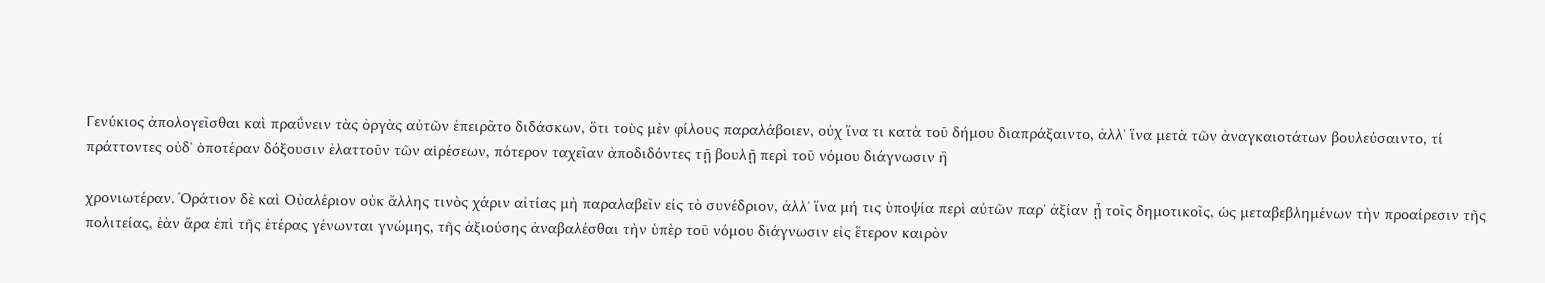Γενύκιος ἀπολογεῖσθαι καὶ πραΰνειν τὰς ὀργὰς αὐτῶν ἐπειρᾶτο διδάσκων, ὅτι τοὺς μὲν φίλους παραλάβοιεν, οὐχ ἵνα τι κατὰ τοῦ δήμου διαπράξαιντο, ἀλλʼ ἵνα μετὰ τῶν ἀναγκαιοτάτων βουλεύσαιντο, τί πράττοντες οὐδʼ ὁποτέραν δόξουσιν ἐλαττοῦν τῶν αἱρέσεων, πότερον ταχεῖαν ἀποδιδόντες τῇ βουλῇ περὶ τοῦ νόμου διάγνωσιν ἢ

χρονιωτέραν. Ὁράτιον δὲ καὶ Οὐαλέριον οὐκ ἄλλης τινὸς χάριν αἰτίας μὴ παραλαβεῖν εἰς τὸ συνέδριον, ἀλλʼ ἵνα μή τις ὑποψία περὶ αὐτῶν παρʼ ἀξίαν ᾖ τοῖς δημοτικοῖς, ὡς μεταβεβλημένων τὴν προαίρεσιν τῆς πολιτείας, ἐὰν ἄρα ἐπὶ τῆς ἑτέρας γένωνται γνώμης, τῆς ἀξιούσης ἀναβαλέσθαι τὴν ὑπὲρ τοῦ νόμου διάγνωσιν εἰς ἕτερον καιρὸν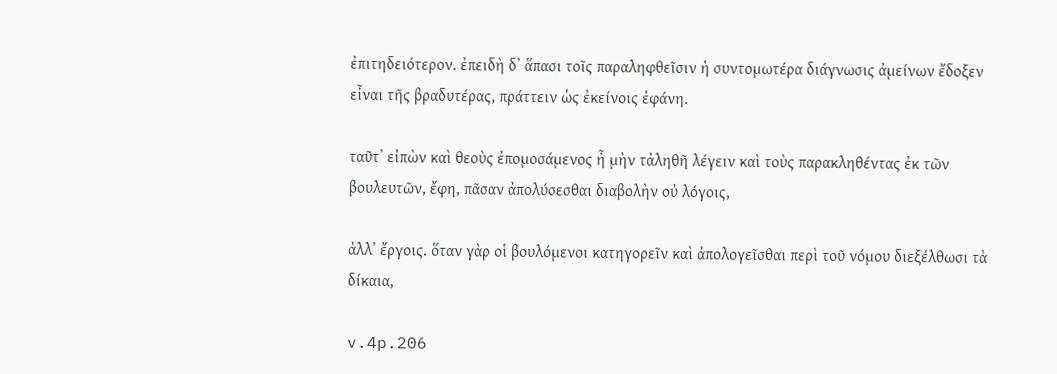ἐπιτηδειότερον. ἐπειδὴ δʼ ἅπασι τοῖς παραληφθεῖσιν ἡ συντομωτέρα διάγνωσις ἀμείνων ἔδοξεν εἶναι τῆς βραδυτέρας, πράττειν ὡς ἐκείνοις ἐφάνη.

ταῦτʼ εἰπὼν καὶ θεοὺς ἐπομοσάμενος ἦ μὴν τἀληθῆ λέγειν καὶ τοὺς παρακληθέντας ἐκ τῶν βουλευτῶν, ἔφη, πᾶσαν ἀπολύσεσθαι διαβολὴν οὐ λόγοις,

ἀλλʼ ἔργοις. ὅταν γὰρ οἱ βουλόμενοι κατηγορεῖν καὶ ἀπολογεῖσθαι περὶ τοῦ νόμου διεξέλθωσι τὰ δίκαια,

v.4p.206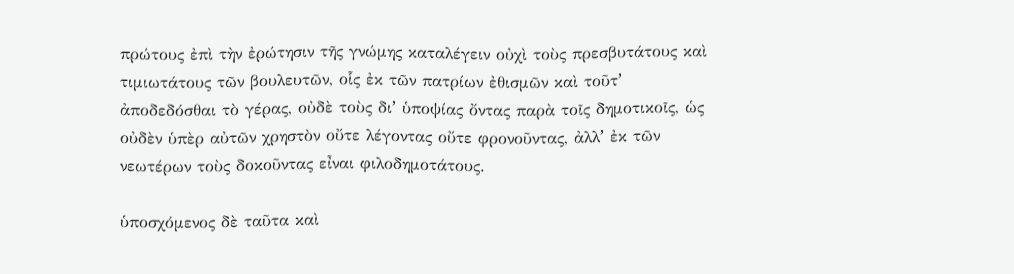πρώτους ἐπὶ τὴν ἐρώτησιν τῆς γνώμης καταλέγειν οὐχὶ τοὺς πρεσβυτάτους καὶ τιμιωτάτους τῶν βουλευτῶν, οἷς ἐκ τῶν πατρίων ἐθισμῶν καὶ τοῦτʼ ἀποδεδόσθαι τὸ γέρας, οὐδὲ τοὺς διʼ ὑποψίας ὄντας παρὰ τοῖς δημοτικοῖς, ὡς οὐδὲν ὑπὲρ αὐτῶν χρηστὸν οὔτε λέγοντας οὔτε φρονοῦντας, ἀλλʼ ἐκ τῶν νεωτέρων τοὺς δοκοῦντας εἶναι φιλοδημοτάτους.

ὑποσχόμενος δὲ ταῦτα καὶ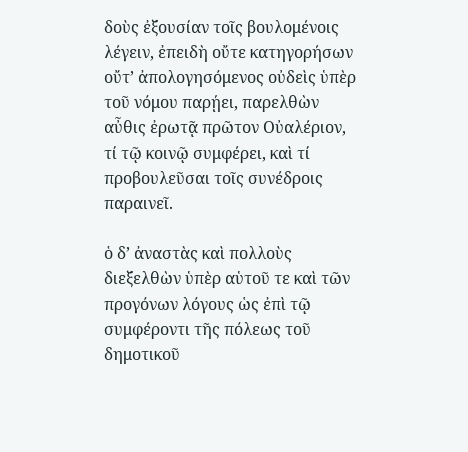δοὺς ἐξουσίαν τοῖς βουλομένοις λέγειν, ἐπειδὴ οὔτε κατηγορήσων οὔτʼ ἀπολογησόμενος οὐδεὶς ὑπὲρ τοῦ νόμου παρῄει, παρελθὼν αὖθις ἐρωτᾷ πρῶτον Οὐαλέριον, τί τῷ κοινῷ συμφέρει, καὶ τί προβουλεῦσαι τοῖς συνέδροις παραινεῖ.

ὁ δʼ ἀναστὰς καὶ πολλοὺς διεξελθὼν ὑπὲρ αὑτοῦ τε καὶ τῶν προγόνων λόγους ὡς ἐπὶ τῷ συμφέροντι τῆς πόλεως τοῦ δημοτικοῦ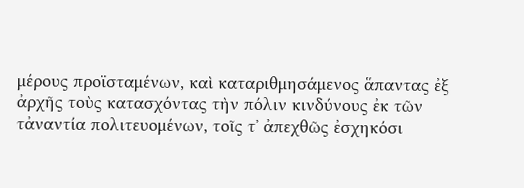μέρους προϊσταμένων, καὶ καταριθμησάμενος ἅπαντας ἐξ ἀρχῆς τοὺς κατασχόντας τὴν πόλιν κινδύνους ἐκ τῶν τἀναντία πολιτευομένων, τοῖς τʼ ἀπεχθῶς ἐσχηκόσι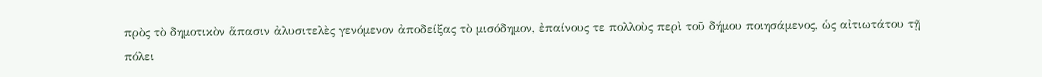πρὸς τὸ δημοτικὸν ἅπασιν ἀλυσιτελὲς γενόμενον ἀποδείξας τὸ μισόδημον, ἐπαίνους τε πολλοὺς περὶ τοῦ δήμου ποιησάμενος, ὡς αἰτιωτάτου τῇ πόλει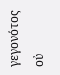γεγονότος οὐ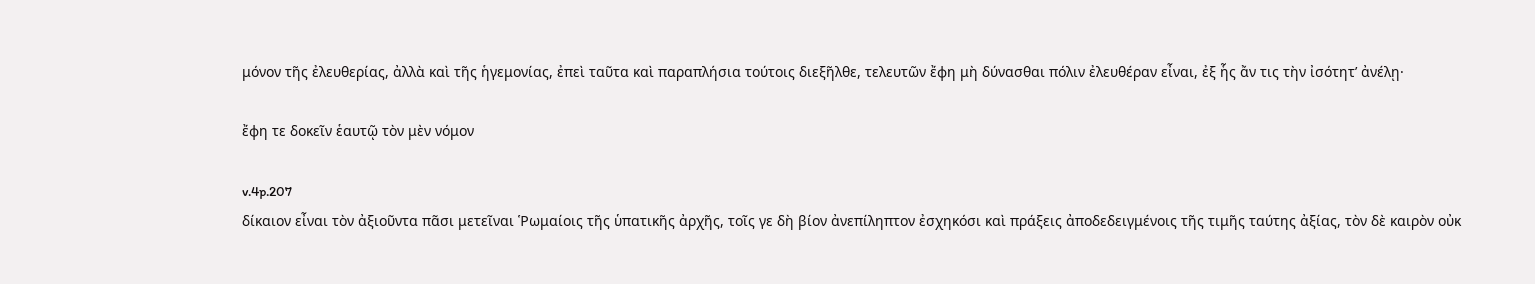μόνον τῆς ἐλευθερίας, ἀλλὰ καὶ τῆς ἡγεμονίας, ἐπεὶ ταῦτα καὶ παραπλήσια τούτοις διεξῆλθε, τελευτῶν ἔφη μὴ δύνασθαι πόλιν ἐλευθέραν εἶναι, ἐξ ἧς ἄν τις τὴν ἰσότητʼ ἀνέλῃ·

ἔφη τε δοκεῖν ἑαυτῷ τὸν μὲν νόμον

v.4p.207
δίκαιον εἶναι τὸν ἀξιοῦντα πᾶσι μετεῖναι Ῥωμαίοις τῆς ὑπατικῆς ἀρχῆς, τοῖς γε δὴ βίον ἀνεπίληπτον ἐσχηκόσι καὶ πράξεις ἀποδεδειγμένοις τῆς τιμῆς ταύτης ἀξίας, τὸν δὲ καιρὸν οὐκ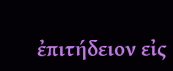ἐπιτήδειον εἰς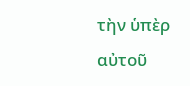τὴν ὑπὲρ αὐτοῦ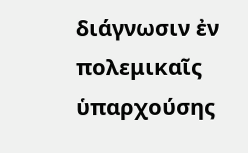διάγνωσιν ἐν πολεμικαῖς ὑπαρχούσης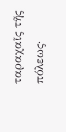ταραχαῖς τῆς πόλεως·